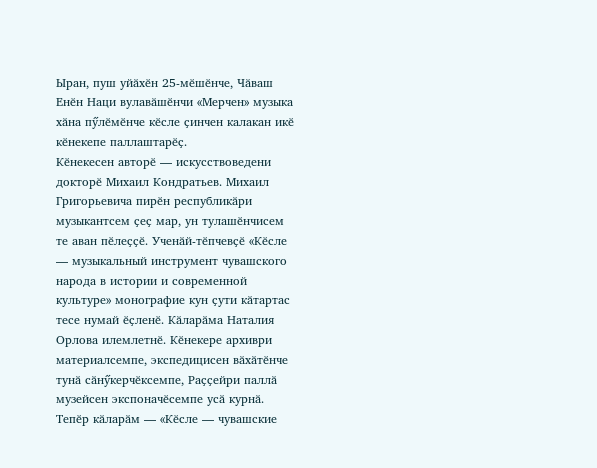Ыран, пуш уйӑхӗн 25-мӗшӗнче, Чӑваш Енӗн Наци вулавӑшӗнчи «Мерчен» музыка хӑна пӳлӗмӗнче кӗсле ҫинчен калакан икӗ кӗнекепе паллаштарӗҫ.
Кӗнекесен авторӗ — искусствоведени докторӗ Михаил Кондратьев. Михаил Григорьевича пирӗн республикӑри музыкантсем ҫеҫ мар, ун тулашӗнчисем те аван пӗлеҫҫӗ. Ученӑй-тӗпчевҫӗ «Кӗсле — музыкальный инструмент чувашского народа в истории и современной культуре» монографие кун ҫути кӑтартас тесе нумай ӗҫленӗ. Кӑларӑма Наталия Орлова илемлетнӗ. Кӗнекере архиври материалсемпе, экспедицисен вӑхӑтӗнче тунӑ сӑнӳкерчӗксемпе, Раҫҫейри паллӑ музейсен экспоначӗсемпе усӑ курнӑ.
Тепӗр кӑларӑм — «Кӗсле — чувашские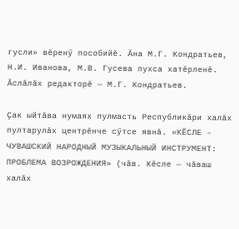гусли» вӗренӳ пособийӗ. Ӑна М.Г. Кондратьев, Н.И. Иванова, М.В. Гусева пухса хатӗрленӗ. Ӑслӑлӑх редакторӗ — М.Г. Кондратьев.

Ҫак ыйтӑва нумаях пулмасть Республикӑри халӑх пултарулӑх центрӗнче сӳтсе явнӑ. «КӖСЛЕ – ЧУВАШСКИЙ НАРОДНЫЙ МУЗЫКАЛЬНЫЙ ИНСТРУМЕНТ: ПРОБЛЕМА ВОЗРОЖДЕНИЯ» (чӑв. Кӗсле — чӑваш халӑх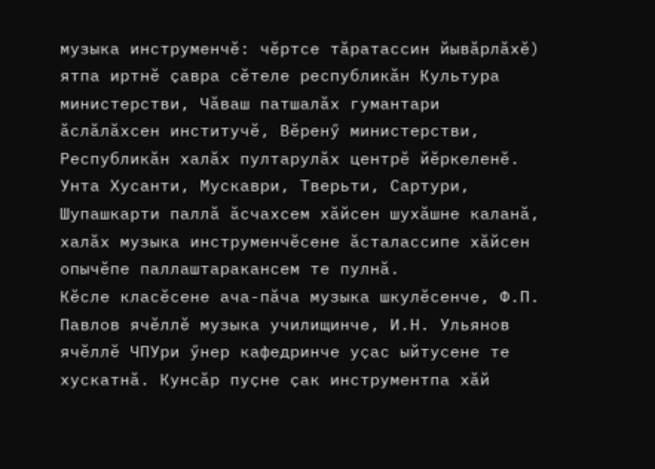музыка инструменчӗ: чӗртсе тӑратассин йывӑрлӑхӗ) ятпа иртнӗ ҫавра сӗтеле республикӑн Культура министерстви, Чӑваш патшалӑх гумантари ӑслӑлӑхсен институчӗ, Вӗренӳ министерстви, Республикӑн халӑх пултарулӑх центрӗ йӗркеленӗ.
Унта Хусанти, Мускаври, Тверьти, Сартури, Шупашкарти паллӑ ӑсчахсем хӑйсен шухӑшне каланӑ, халӑх музыка инструменчӗсене ӑсталассипе хӑйсен опычӗпе паллаштаракансем те пулнӑ.
Кӗсле класӗсене ача-пӑча музыка шкулӗсенче, Ф.П. Павлов ячӗллӗ музыка училищинче, И.Н. Ульянов ячӗллӗ ЧПУри ӳнер кафедринче уҫас ыйтусене те хускатнӑ. Кунсӑр пуҫне ҫак инструментпа хӑй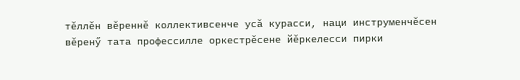тӗллӗн вӗреннӗ коллективсенче усӑ курасси, наци инструменчӗсен вӗренӳ тата профессилле оркестрӗсене йӗркелесси пирки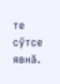те сӳтсе явнӑ.